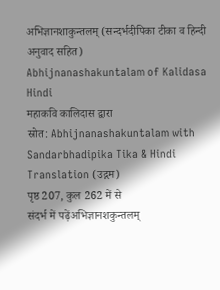अभिज्ञानशाकुन्तलम् (सन्दर्भदीपिका टीका व हिन्दी अनुवाद सहित)
Abhijnanashakuntalam of Kalidasa Hindi
महाकवि कालिदास द्वारा
स्रोत: Abhijnanashakuntalam with Sandarbhadipika Tika & Hindi Translation (उद्गम)
पृष्ठ 207, कुल 262 में से
संदर्भ में पढ़ेंअभिज्ञानशकुन्तलम्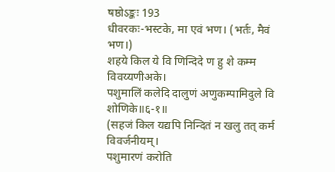षष्ठोऽङ्कः 193
धीवरकः-भस्टके, मा एवं भण। (भर्तः, मैवं भण।)
शहये किल ये वि णिन्दिदे ण हु शे कम्म विवय्यणीअके।
पशुमालिं कलेदि दालुणं अणुकम्पामिदुले वि शोणिके॥६-१॥
(सहजं किल यद्यपि निन्दितं न खलु तत् कर्म विवर्जनीयम्।
पशुमारणं करोति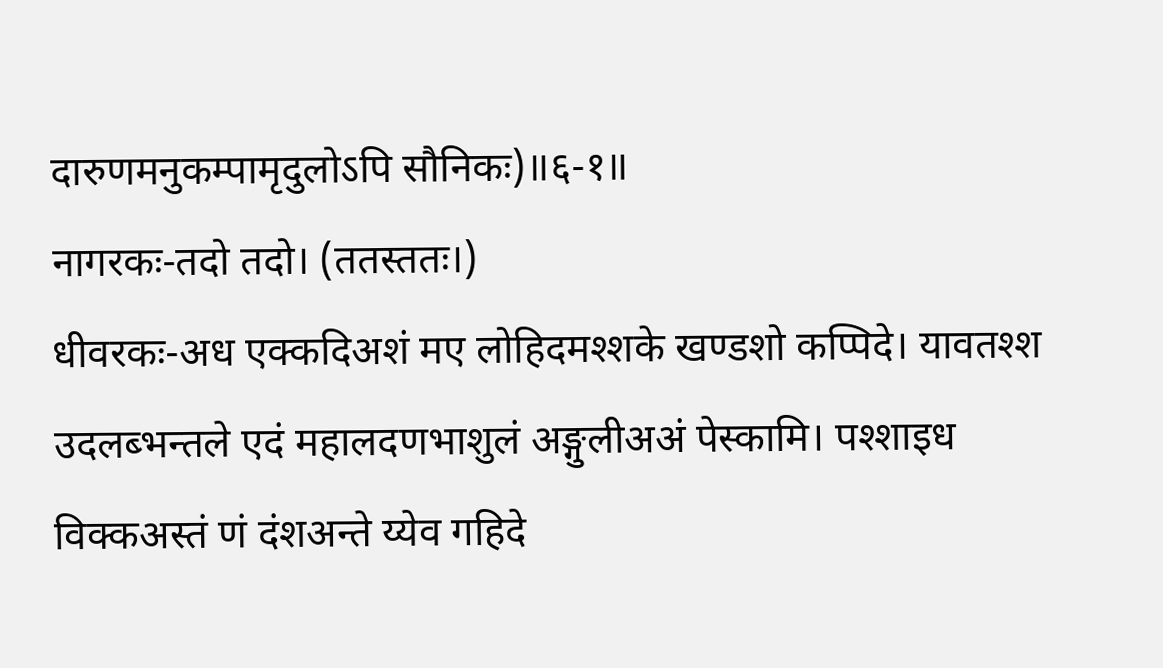दारुणमनुकम्पामृदुलोऽपि सौनिकः)॥६-१॥
नागरकः-तदो तदो। (ततस्ततः।)
धीवरकः-अध एक्कदिअशं मए लोहिदमश्शके खण्डशो कप्पिदे। यावतश्श उदलब्भन्तले एदं महालदणभाशुलं अङ्गुलीअअं पेस्कामि। पश्शाइध विक्कअस्तं णं दंशअन्ते य्येव गहिदे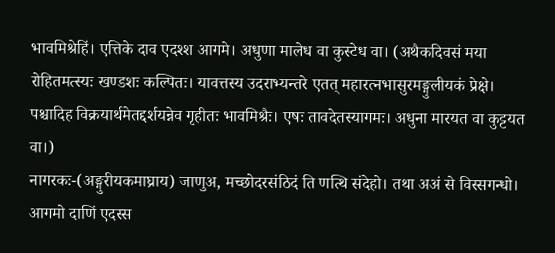भावमिश्रेहिं। एत्तिके दाव एदश्श आगमे। अधुणा मालेध वा कुस्टेध वा। (अथैकदिवसं मया रोहितमत्स्यः खण्डशः कल्पितः। यावत्तस्य उदराभ्यन्तरे एतत् महारत्नभासुरमङ्गुलीयकं प्रेक्षे। पश्चादिह विक्रयार्थमेतद्दर्शयन्नेव गृहीतः भावमिश्रैः। एषः तावदेतस्यागमः। अधुना मारयत वा कुट्टयत वा।)
नागरकः-(अङ्गुरीयकमाघ्राय) जाणुअ, मच्छोदरसंठिदं ति णत्थि संदेहो। तथा अअं से विस्सगन्धो। आगमो दाणिं एदस्स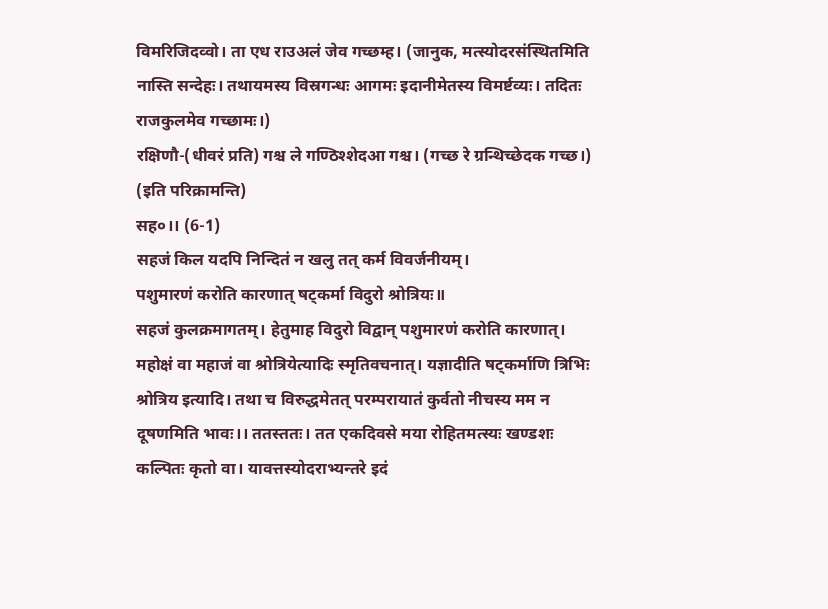विमरिजिदव्वो। ता एध राउअलं जेव गच्छम्ह। (जानुक, मत्स्योदरसंस्थितमिति नास्ति सन्देहः। तथायमस्य विस्रगन्धः आगमः इदानीमेतस्य विमर्ष्टव्यः। तदितः राजकुलमेव गच्छामः।)
रक्षिणौ-(धीवरं प्रति) गश्च ले गण्ठिश्शेदआ गश्च। (गच्छ रे ग्रन्थिच्छेदक गच्छ।)
(इति परिक्रामन्ति)
सह०।। (6-1)
सहजं किल यदपि निन्दितं न खलु तत् कर्म विवर्जनीयम्।
पशुमारणं करोति कारणात् षट्कर्मा विदुरो श्रोत्रियः॥
सहजं कुलक्रमागतम्। हेतुमाह विदुरो विद्वान् पशुमारणं करोति कारणात्। महोक्षं वा महाजं वा श्रोत्रियेत्यादिः स्मृतिवचनात्। यज्ञादीति षट्कर्माणि त्रिभिः श्रोत्रिय इत्यादि। तथा च विरुद्धमेतत् परम्परायातं कुर्वतो नीचस्य मम न दूषणमिति भावः।। ततस्ततः। तत एकदिवसे मया रोहितमत्स्यः खण्डशः कल्पितः कृतो वा। यावत्तस्योदराभ्यन्तरे इदं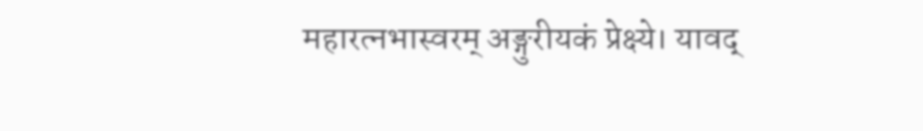महारत्नभास्वरम् अङ्गुरीयकं प्रेक्ष्ये। यावद्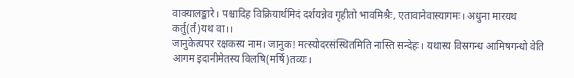वाक्यालङ्कारे। पश्चादिह विक्रियार्थमिदं दर्शयन्नेव गृहीतो भावमिश्रैः, एतावानेवास्यागमः। अधुना मारयथ कर्तु(र्तं)यथ वा।।
जानुकेत्यपर रक्षकस्य नाम। जानुक! मत्स्योदरसंस्थितमिति नास्ति सन्देहः। यथास्य विस्रगन्ध आमिषगन्धो वेति आगम इदानीमेतस्य विलषि(मर्षि)तव्यः।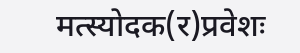मत्स्योदक(र)प्रवेशः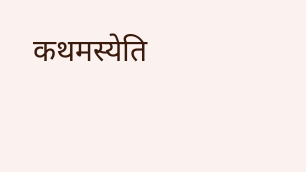कथमस्येति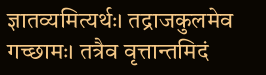ज्ञातव्यमित्यर्थः। तद्राजकुलमेव गच्छामः। तत्रैव वृत्तान्तमिदं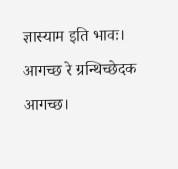ज्ञास्याम इति भावः।
आगच्छ रे ग्रन्थिच्छेदक आगच्छ।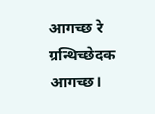आगच्छ रे ग्रन्थिच्छेदक आगच्छ।